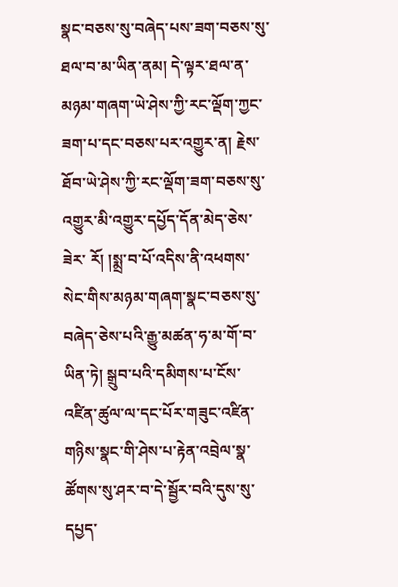སྣང་བཅས་སུ་བཞེད་པས་ཟག་བཅས་སུ་ཐལ་བ་མ་ཡིན་ནམ། དེ་ལྟར་ཐལ་ན་མཉམ་གཞག་ཡེ་ཤེས་ཀྱི་རང་ལྡོག་ཀྱང་ཟག་པ་དང་བཅས་པར་འགྱུར་ན། རྗེས་ཐོབ་ཡེ་ཤེས་ཀྱི་རང་ལྡོག་ཟག་བཅས་སུ་འགྱུར་མི་འགྱུར་དཔྱོད་དོན་མེད་ཅེས་ཟེར་ རོ། །སྨྲ་བ་པོ་འདིས་ནི་འཕགས་སེང་གིས་མཉམ་གཞག་སྣང་བཅས་སུ་བཞེད་ཅེས་པའི་རྒྱུ་མཚན་ཧ་མ་གོ་བ་ཡིན་ཏེ། སྒྲུབ་པའི་དམིགས་པ་ངོས་འཛིན་ཚུལ་ལ་དང་པོར་གཟུང་འཛིན་གཉིས་སྣང་གི་ཤེས་པ་རྟེན་འབྲེལ་སྣ་ཚོགས་སུ་ཤར་བ་དེ་སྦྱོར་བའི་དུས་སུ་དཔྱད་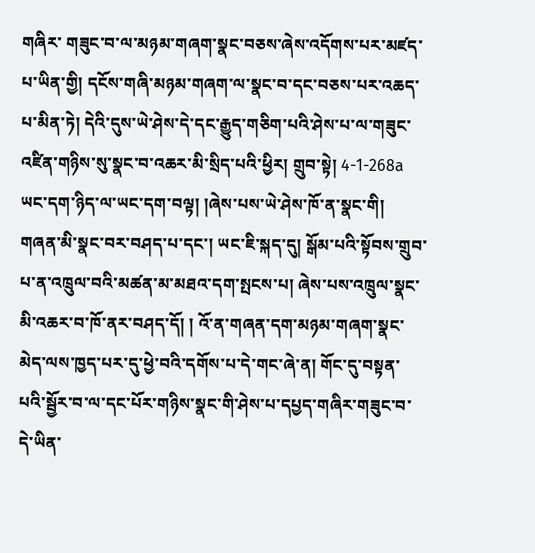གཞིར་ གཟུང་བ་ལ་མཉམ་གཞག་སྣང་བཅས་ཞེས་འདོགས་པར་མཛད་པ་ཡིན་གྱི། དངོས་གཞི་མཉམ་གཞག་ལ་སྣང་བ་དང་བཅས་པར་འཆད་པ་མིན་ཏེ། དེའི་དུས་ཡེ་ཤེས་དེ་དང་རྒྱུད་གཅིག་པའི་ཤེས་པ་ལ་གཟུང་འཛིན་གཉིས་སུ་སྣང་བ་འཆར་མི་སྲིད་པའི་ཕྱིར། གྲུབ་སྟེ། 4-1-268a ཡང་དག་ཉིད་ལ་ཡང་དག་བལྟ། །ཞེས་པས་ཡེ་ཤེས་ཁོ་ན་སྣང་གི། གཞན་མི་སྣང་བར་བཤད་པ་དང་། ཡང་ཇི་སྐད་དུ། སྒོམ་པའི་སྟོབས་གྲུབ་པ་ན་འཁྲུལ་བའི་མཚན་མ་མཐའ་དག་སྤངས་པ། ཞེས་པས་འཁྲུལ་སྣང་མི་འཆར་བ་ཁོ་ནར་བཤད་དོ། ། འོ་ན་གཞན་དག་མཉམ་གཞག་སྣང་མེད་ལས་ཁྱད་པར་དུ་ཕྱེ་བའི་དགོས་པ་དེ་གང་ཞེ་ན། གོང་དུ་བསྟན་པའི་སྦྱོར་བ་ལ་དང་པོར་གཉིས་སྣང་གི་ཤེས་པ་དཔྱད་གཞིར་གཟུང་བ་དེ་ཡིན་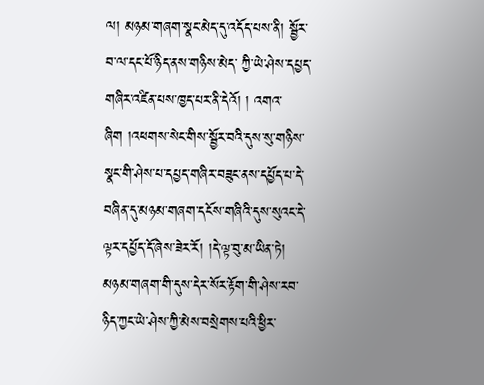ལ། མཉམ་གཞག་སྣང་མེད་དུ་འདོད་པས་ནི། སྦྱོར་བ་ལ་དང་པོ་ཉིད་ནས་གཉིས་མེད་ ཀྱི་ཡེ་ཤེས་དཔྱད་གཞིར་འཛིན་པས་ཁྱད་པར་ནི་དེའོ། ། འགའ་ཞིག །འཕགས་སེང་གིས་སྦྱོར་བའི་དུས་སུ་གཉིས་སྣང་གི་ཤེས་པ་དཔྱད་གཞིར་བཟུང་ནས་དཔྱོད་པ་དེ་བཞིན་དུ་མཉམ་གཞག་དངོས་གཞིའི་དུས་སུའང་དེ་ལྟར་དཔྱོད་དོ་ཞེས་ཟེར་རོ། །དེ་ལྟ་བུ་མ་ཡིན་ཏེ། མཉམ་གཞག་གི་དུས་དེར་སོར་རྟོག་གི་ཤེས་རབ་ཉིད་ཀྱང་ཡེ་ཤེས་ཀྱི་མེས་བསྲེགས་པའི་ཕྱིར་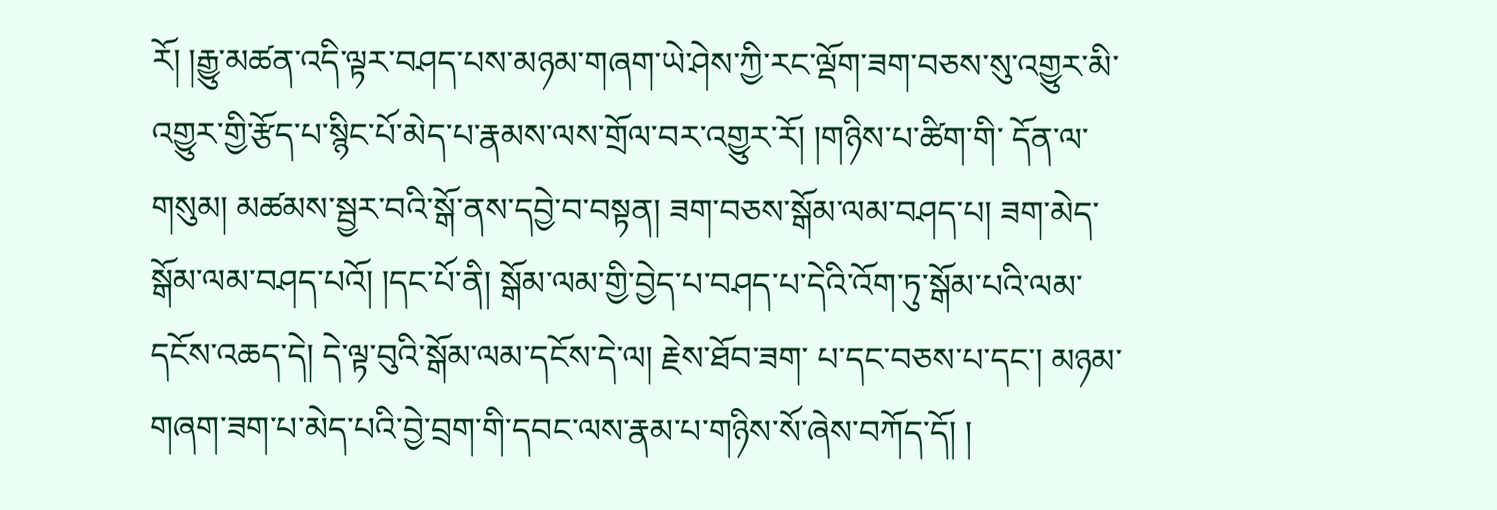རོ། །རྒྱུ་མཚན་འདི་ལྟར་བཤད་པས་མཉམ་གཞག་ཡེ་ཤེས་ཀྱི་རང་ལྡོག་ཟག་བཅས་སུ་འགྱུར་མི་འགྱུར་གྱི་རྩོད་པ་སྙིང་པོ་མེད་པ་རྣམས་ལས་གྲོལ་བར་འགྱུར་རོ། །གཉིས་པ་ཚིག་གི་ དོན་ལ་གསུམ། མཚམས་སྦྱར་བའི་སྒོ་ནས་དབྱེ་བ་བསྟན། ཟག་བཅས་སྒོམ་ལམ་བཤད་པ། ཟག་མེད་སྒོམ་ལམ་བཤད་པའོ། །དང་པོ་ནི། སྒོམ་ལམ་གྱི་བྱེད་པ་བཤད་པ་དེའི་འོག་ཏུ་སྒོམ་པའི་ལམ་དངོས་འཆད་དེ། དེ་ལྟ་བུའི་སྒོམ་ལམ་དངོས་དེ་ལ། རྗེས་ཐོབ་ཟག་ པ་དང་བཅས་པ་དང་། མཉམ་གཞག་ཟག་པ་མེད་པའི་བྱེ་བྲག་གི་དབང་ལས་རྣམ་པ་གཉིས་སོ་ཞེས་བཀོད་དོ། །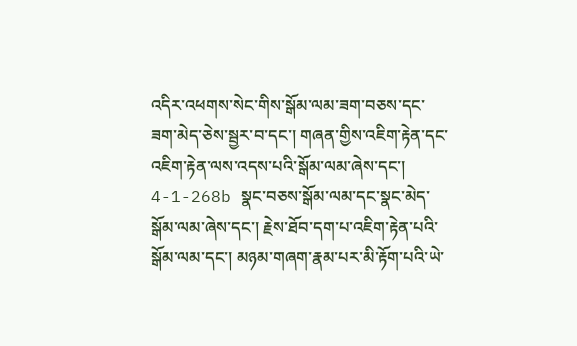འདིར་འཕགས་སེང་གིས་སྒོམ་ལམ་ཟག་བཅས་དང་ཟག་མེད་ཅེས་སྦྱར་བ་དང་། གཞན་གྱིས་འཇིག་རྟེན་དང་འཇིག་རྟེན་ལས་འདས་པའི་སྒོམ་ལམ་ཞེས་དང་། 4-1-268b སྣང་བཅས་སྒོམ་ལམ་དང་སྣང་མེད་སྒོམ་ལམ་ཞེས་དང་། རྗེས་ཐོབ་དག་པ་འཇིག་རྟེན་པའི་སྒོམ་ལམ་དང་། མཉམ་གཞག་རྣམ་པར་མི་རྟོག་པའི་ཡེ་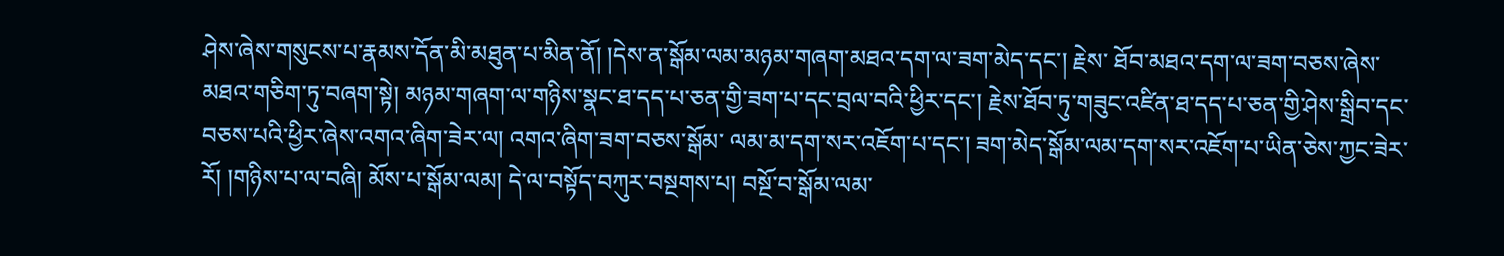ཤེས་ཞེས་གསུངས་པ་རྣམས་དོན་མི་མཐུན་པ་མིན་ནོ། །དེས་ན་སྒོམ་ལམ་མཉམ་གཞག་མཐའ་དག་ལ་ཟག་མེད་དང་། རྗེས་ ཐོབ་མཐའ་དག་ལ་ཟག་བཅས་ཞེས་མཐའ་གཅིག་ཏུ་བཞག་སྟེ། མཉམ་གཞག་ལ་གཉིས་སྣང་ཐ་དད་པ་ཅན་གྱི་ཟག་པ་དང་བྲལ་བའི་ཕྱིར་དང་། རྗེས་ཐོབ་ཏུ་གཟུང་འཛིན་ཐ་དད་པ་ཅན་གྱི་ཤེས་སྒྲིབ་དང་བཅས་པའི་ཕྱིར་ཞེས་འགའ་ཞིག་ཟེར་ལ། འགའ་ཞིག་ཟག་བཅས་སྒོམ་ ལམ་མ་དག་སར་འཇོག་པ་དང་། ཟག་མེད་སྒོམ་ལམ་དག་སར་འཇོག་པ་ཡིན་ཅེས་ཀྱང་ཟེར་རོ། །གཉིས་པ་ལ་བཞི། མོས་པ་སྒོམ་ལམ། དེ་ལ་བསྟོད་བཀུར་བསྔགས་པ། བསྔོ་བ་སྒོམ་ལམ་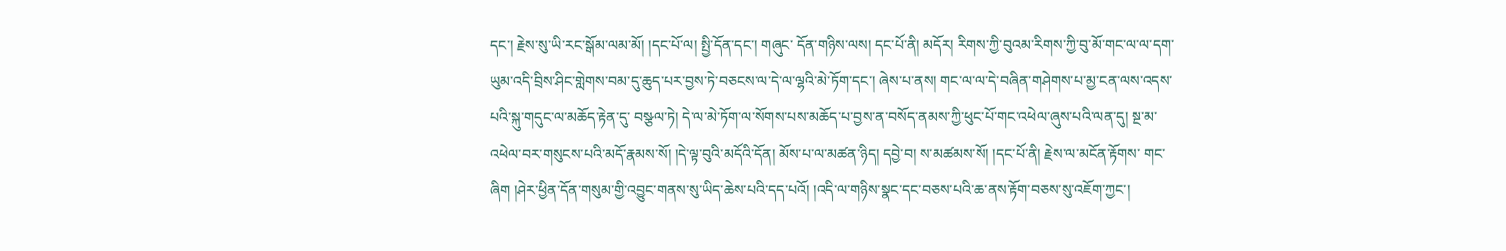དང་། རྗེས་སུ་ཡི་རང་སྒོམ་ལམ་མོ། །དང་པོ་ལ། སྤྱི་དོན་དང་། གཞུང་ དོན་གཉིས་ལས། དང་པོ་ནི། མདོར། རིགས་ཀྱི་བུའམ་རིགས་ཀྱི་བུ་མོ་གང་ལ་ལ་དག་ཡུམ་འདི་བྲིས་ཤིང་གླེགས་བམ་དུ་ཆུད་པར་བྱས་ཏེ་བཅངས་ལ་དེ་ལ་ལྷའི་མེ་ཏོག་དང་། ཞེས་པ་ནས། གང་ལ་ལ་དེ་བཞིན་གཤེགས་པ་མྱ་ངན་ལས་འདས་པའི་སྐུ་གདུང་ལ་མཆོད་རྟེན་དུ་ བསྩལ་ཏེ། དེ་ལ་མེ་ཏོག་ལ་སོགས་པས་མཆོད་པ་བྱས་ན་བསོད་ནམས་ཀྱི་ཕུང་པོ་གང་འཕེལ་ཞུས་པའི་ལན་དུ། སྔ་མ་འཕེལ་བར་གསུངས་པའི་མདོ་རྣམས་སོ། །དེ་ལྟ་བུའི་མདོའི་དོན། མོས་པ་ལ་མཚན་ཉིད། དབྱེ་བ། ས་མཚམས་སོ། །དང་པོ་ནི། རྗེས་ལ་མངོན་རྟོགས་ གང་ཞིག །ཤེར་ཕྱིན་དོན་གསུམ་གྱི་འབྱུང་གནས་སུ་ཡིད་ཆེས་པའི་དད་པའོ། །འདི་ལ་གཉིས་སྣང་དང་བཅས་པའི་ཆ་ནས་རྟོག་བཅས་སུ་འཇོག་ཀྱང་།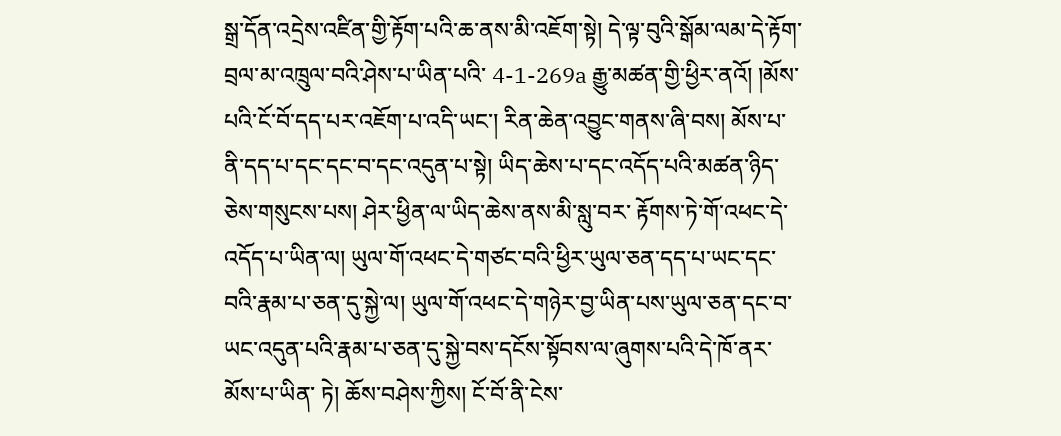སྒྲ་དོན་འདྲེས་འཛིན་གྱི་རྟོག་པའི་ཆ་ནས་མི་འཇོག་སྟེ། དེ་ལྟ་བུའི་སྒོམ་ལམ་དེ་རྟོག་བྲལ་མ་འཁྲུལ་བའི་ཤེས་པ་ཡིན་པའི་ 4-1-269a རྒྱུ་མཚན་གྱི་ཕྱིར་ནའོ། །མོས་པའི་ངོ་བོ་དད་པར་འཇོག་པ་འདི་ཡང་། རིན་ཆེན་འབྱུང་གནས་ཞི་བས། མོས་པ་ནི་དད་པ་དང་དང་བ་དང་འདུན་པ་སྟེ། ཡིད་ཆེས་པ་དང་འདོད་པའི་མཚན་ཉིད་ཅེས་གསུངས་པས། ཤེར་ཕྱིན་ལ་ཡིད་ཆེས་ནས་མི་སླུ་བར་ རྟོགས་ཏེ་གོ་འཕང་དེ་འདོད་པ་ཡིན་ལ། ཡུལ་གོ་འཕང་དེ་གཙང་བའི་ཕྱིར་ཡུལ་ཅན་དད་པ་ཡང་དང་བའི་རྣམ་པ་ཅན་དུ་སྐྱེ་ལ། ཡུལ་གོ་འཕང་དེ་གཉེར་བྱ་ཡིན་པས་ཡུལ་ཅན་དང་བ་ཡང་འདུན་པའི་རྣམ་པ་ཅན་དུ་སྐྱེ་བས་དངོས་སྟོབས་ལ་ཞུགས་པའི་དེ་ཁོ་ནར་མོས་པ་ཡིན་ ཏེ། ཆོས་བཤེས་ཀྱིས། ངོ་བོ་ནི་ངེས་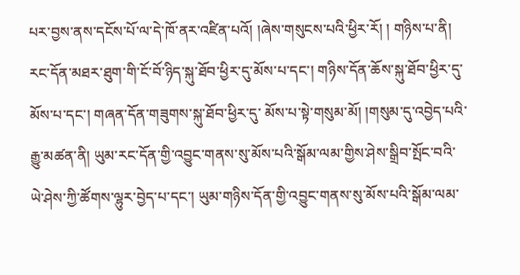པར་བྱས་ནས་དངོས་པོ་ལ་དེ་ཁོ་ནར་འཛིན་པའོ། །ཞེས་གསུངས་པའི་ཕྱིར་རོ། ། གཉིས་པ་ནི། རང་དོན་མཐར་ཐུག་གི་ངོ་བོ་ཉིད་སྐུ་ཐོབ་ཕྱིར་དུ་མོས་པ་དང་། གཉིས་དོན་ཆོས་སྐུ་ཐོབ་ཕྱིར་དུ་མོས་པ་དང་། གཞན་དོན་གཟུགས་སྐུ་ཐོབ་ཕྱིར་དུ་ མོས་པ་སྟེ་གསུམ་མོ། །གསུམ་དུ་འབྱེད་པའི་རྒྱུ་མཚན་ནི། ཡུམ་རང་དོན་གྱི་འབྱུང་གནས་སུ་མོས་པའི་སྒོམ་ལམ་གྱིས་ཤེས་སྒྲིབ་སྤོང་བའི་ཡེ་ཤེས་ཀྱི་ཚོགས་ལྷུར་བྱེད་པ་དང་། ཡུམ་གཉིས་དོན་གྱི་འབྱུང་གནས་སུ་མོས་པའི་སྒོམ་ལམ་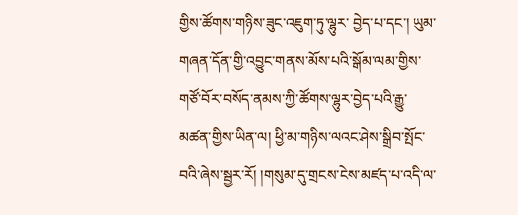གྱིས་ཚོགས་གཉིས་ཟུང་འཇུག་ཏུ་ལྷུར་ བྱེད་པ་དང་། ཡུམ་གཞན་དོན་གྱི་འབྱུང་གནས་མོས་པའི་སྒོམ་ལམ་གྱིས་གཙོ་བོར་བསོད་ནམས་ཀྱི་ཚོགས་ལྷུར་བྱེད་པའི་རྒྱུ་མཚན་གྱིས་ཡིན་ལ། ཕྱི་མ་གཉིས་ལའང་ཤེས་སྒྲིབ་སྤོང་བའི་ཞེས་སྦྱར་རོ། །གསུམ་དུ་གྲངས་ངེས་མཛད་པ་འདི་ལ་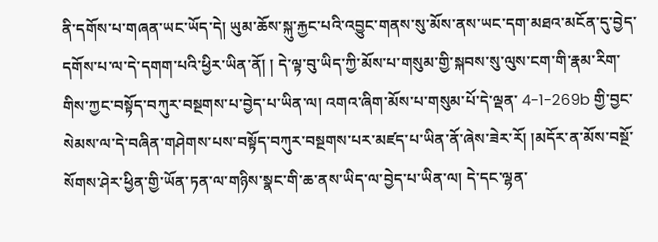ནི་དགོས་པ་གཞན་ཡང་ཡོད་དེ། ཡུམ་ཆོས་སྐུ་རྐྱང་པའི་འབྱུང་གནས་སུ་མོས་ནས་ཡང་དག་མཐའ་མངོན་དུ་བྱེད་དགོས་པ་ལ་དེ་དགག་པའི་ཕྱིར་ཡིན་ནོ། ། དེ་ལྟ་བུ་ཡིད་ཀྱི་མོས་པ་གསུམ་གྱི་སྐབས་སུ་ལུས་ངག་གི་རྣམ་རིག་གིས་ཀྱང་བསྟོད་བཀུར་བསྔགས་པ་བྱེད་པ་ཡིན་ལ། འགའ་ཞིག་མོས་པ་གསུམ་པོ་དེ་ལྡན་ 4-1-269b གྱི་བྱང་སེམས་ལ་དེ་བཞིན་གཤེགས་པས་བསྟོད་བཀུར་བསྔགས་པར་མཛད་པ་ཡིན་ནོ་ཞེས་ཟེར་རོ། །མདོར་ན་མོས་བསྔོ་སོགས་ཤེར་ཕྱིན་གྱི་ཡོན་ཏན་ལ་གཉིས་སྣང་གི་ཆ་ནས་ཡིད་ལ་བྱེད་པ་ཡིན་ལ། དེ་དང་ལྷན་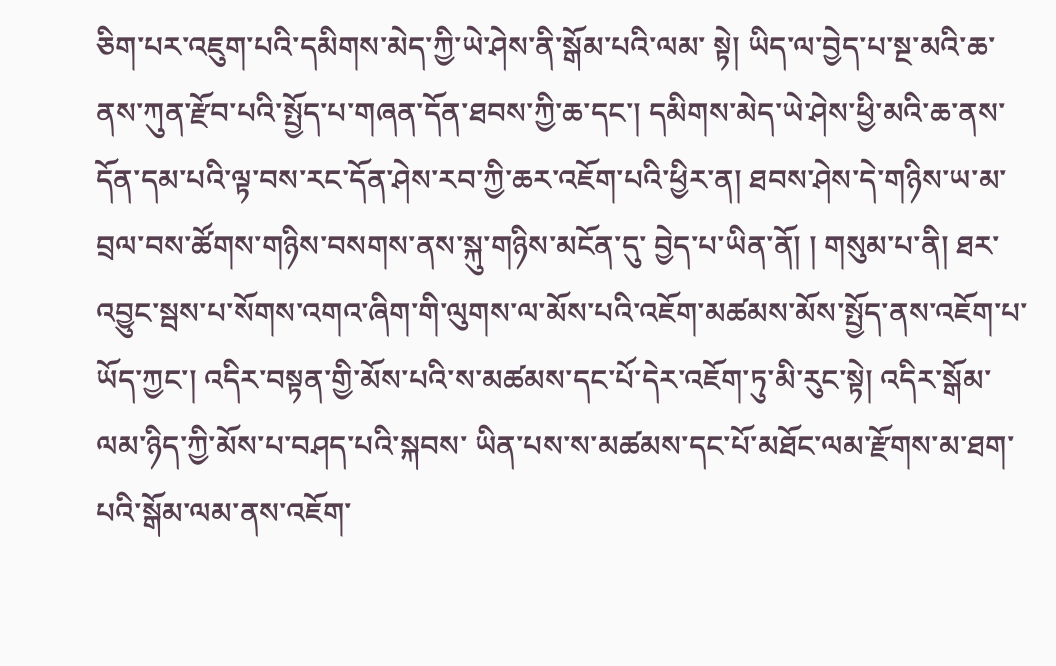ཅིག་པར་འཇུག་པའི་དམིགས་མེད་ཀྱི་ཡེ་ཤེས་ནི་སྒོམ་པའི་ལམ་ སྟེ། ཡིད་ལ་བྱེད་པ་སྔ་མའི་ཆ་ནས་ཀུན་རྫོབ་པའི་སྤྱོད་པ་གཞན་དོན་ཐབས་ཀྱི་ཆ་དང་། དམིགས་མེད་ཡེ་ཤེས་ཕྱི་མའི་ཆ་ནས་དོན་དམ་པའི་ལྟ་བས་རང་དོན་ཤེས་རབ་ཀྱི་ཆར་འཇོག་པའི་ཕྱིར་ན། ཐབས་ཤེས་དེ་གཉིས་ཡ་མ་བྲལ་བས་ཚོགས་གཉིས་བསགས་ནས་སྐུ་གཉིས་མངོན་དུ་ བྱེད་པ་ཡིན་ནོ། ། གསུམ་པ་ནི། ཐར་འབྱུང་སྦས་པ་སོགས་འགའ་ཞིག་གི་ལུགས་ལ་མོས་པའི་འཇོག་མཚམས་མོས་སྤྱོད་ནས་འཇོག་པ་ཡོད་ཀྱང་། འདིར་བསྟན་གྱི་མོས་པའི་ས་མཚམས་དང་པོ་དེར་འཇོག་ཏུ་མི་རུང་སྟེ། འདིར་སྒོམ་ལམ་ཉིད་ཀྱི་མོས་པ་བཤད་པའི་སྐབས་ ཡིན་པས་ས་མཚམས་དང་པོ་མཐོང་ལམ་རྫོགས་མ་ཐག་པའི་སྒོམ་ལམ་ནས་འཇོག་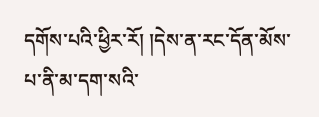དགོས་པའི་ཕྱིར་རོ། །དེས་ན་རང་དོན་མོས་པ་ནི་མ་དག་སའི་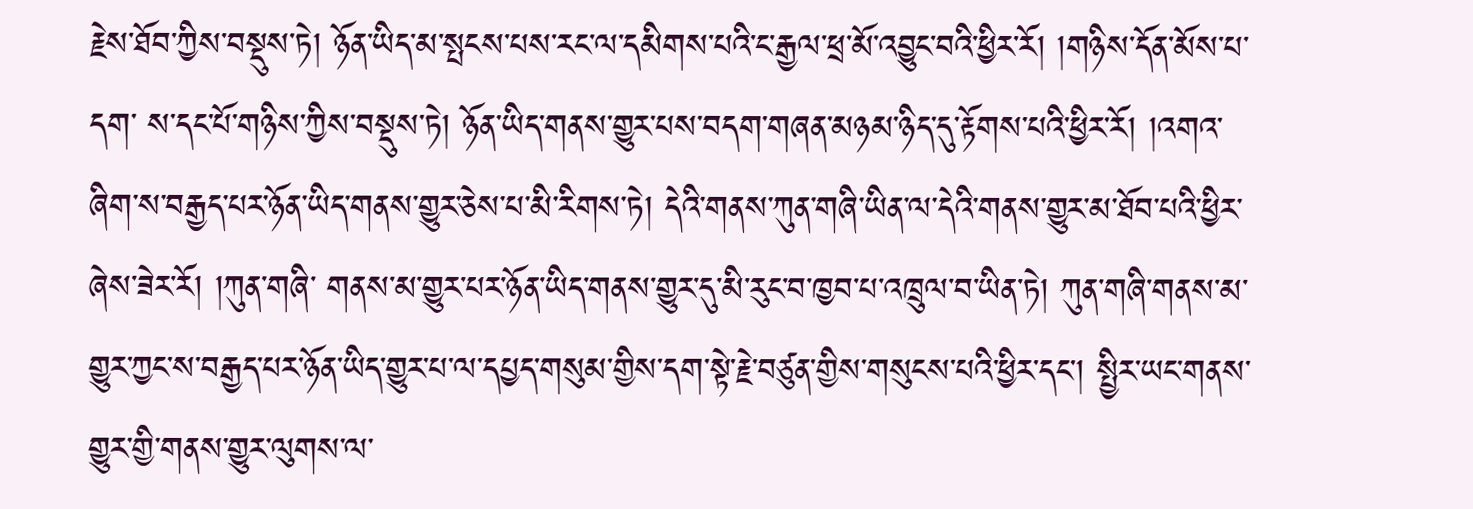རྗེས་ཐོབ་ཀྱིས་བསྡུས་ཏེ། ཉོན་ཡིད་མ་སྤངས་པས་རང་ལ་དམིགས་པའི་ང་རྒྱལ་ཕྲ་མོ་འབྱུང་བའི་ཕྱིར་རོ། །གཉིས་དོན་མོས་པ་དག་ ས་དང་པོ་གཉིས་ཀྱིས་བསྡུས་ཏེ། ཉོན་ཡིད་གནས་གྱུར་པས་བདག་གཞན་མཉམ་ཉིད་དུ་རྟོགས་པའི་ཕྱིར་རོ། །འགའ་ཞིག་ས་བརྒྱད་པར་ཉོན་ཡིད་གནས་གྱུར་ཅེས་པ་མི་རིགས་ཏེ། དེའི་གནས་ཀུན་གཞི་ཡིན་ལ་དེའི་གནས་གྱུར་མ་ཐོབ་པའི་ཕྱིར་ཞེས་ཟེར་རོ། །ཀུན་གཞི་ གནས་མ་གྱུར་པར་ཉོན་ཡིད་གནས་གྱུར་དུ་མི་རུང་བ་ཁྱབ་པ་འཁྲུལ་བ་ཡིན་ཏེ། ཀུན་གཞི་གནས་མ་གྱུར་ཀྱང་ས་བརྒྱད་པར་ཉོན་ཡིད་གྱུར་པ་ལ་དཔྱད་གསུམ་གྱིས་དག་སྟེ་རྗེ་བཙུན་གྱིས་གསུངས་པའི་ཕྱིར་དང་། སྤྱིར་ཡང་གནས་གྱུར་གྱི་གནས་གྱུར་ལུགས་ལ་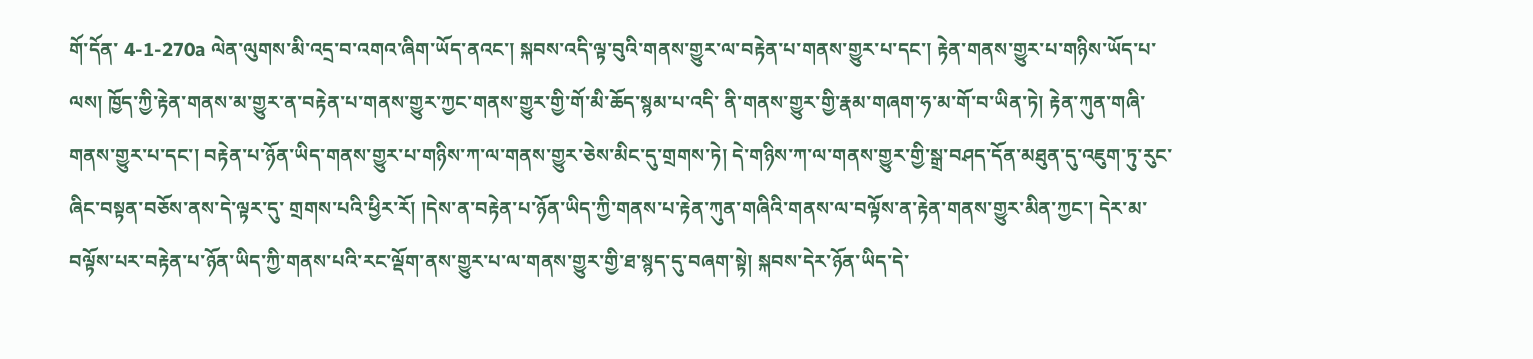གོ་དོན་ 4-1-270a ལེན་ལུགས་མི་འདྲ་བ་འགའ་ཞིག་ཡོད་ནའང་། སྐབས་འདི་ལྟ་བུའི་གནས་གྱུར་ལ་བརྟེན་པ་གནས་གྱུར་པ་དང་། རྟེན་གནས་གྱུར་པ་གཉིས་ཡོད་པ་ལས། ཁྱོད་ཀྱི་རྟེན་གནས་མ་གྱུར་ན་བརྟེན་པ་གནས་གྱུར་ཀྱང་གནས་གྱུར་གྱི་གོ་མི་ཆོད་སྙམ་པ་འདི་ ནི་གནས་གྱུར་གྱི་རྣམ་གཞག་ཧ་མ་གོ་བ་ཡིན་ཏེ། རྟེན་ཀུན་གཞི་གནས་གྱུར་པ་དང་། བརྟེན་པ་ཉོན་ཡིད་གནས་གྱུར་པ་གཉིས་ཀ་ལ་གནས་གྱུར་ཅེས་མིང་དུ་གྲགས་ཏེ། དེ་གཉིས་ཀ་ལ་གནས་གྱུར་གྱི་སྒྲ་བཤད་དོན་མཐུན་དུ་འཇུག་ཏུ་རུང་ཞིང་བསྟན་བཅོས་ནས་དེ་ལྟར་དུ་ གྲགས་པའི་ཕྱིར་རོ། །དེས་ན་བརྟེན་པ་ཉོན་ཡིད་ཀྱི་གནས་པ་རྟེན་ཀུན་གཞིའི་གནས་ལ་བལྟོས་ན་རྟེན་གནས་གྱུར་མིན་ཀྱང་། དེར་མ་བལྟོས་པར་བརྟེན་པ་ཉོན་ཡིད་ཀྱི་གནས་པའི་རང་ལྡོག་ནས་གྱུར་པ་ལ་གནས་གྱུར་གྱི་ཐ་སྙད་དུ་བཞག་སྟེ། སྐབས་དེར་ཉོན་ཡིད་དེ་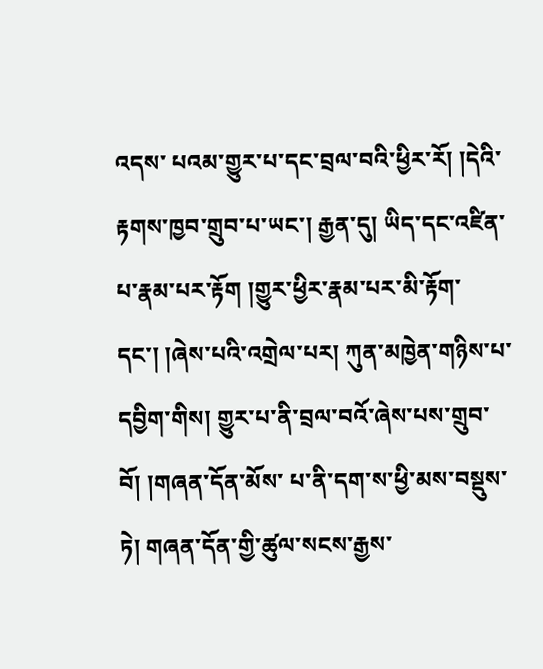འདས་ པའམ་གྱུར་པ་དང་བྲལ་བའི་ཕྱིར་རོ། །དེའི་རྟགས་ཁྱབ་གྲུབ་པ་ཡང་། རྒྱན་དུ། ཡིད་དང་འཛིན་པ་རྣམ་པར་རྟོག །གྱུར་ཕྱིར་རྣམ་པར་མི་རྟོག་དང་། །ཞེས་པའི་འགྲེལ་པར། ཀུན་མཁྱེན་གཉིས་པ་དབྱིག་གིས། གྱུར་པ་ནི་བྲལ་བའོ་ཞེས་པས་གྲུབ་བོ། །གཞན་དོན་མོས་ པ་ནི་དག་ས་ཕྱི་མས་བསྡུས་ཏེ། གཞན་དོན་གྱི་ཚུལ་སངས་རྒྱས་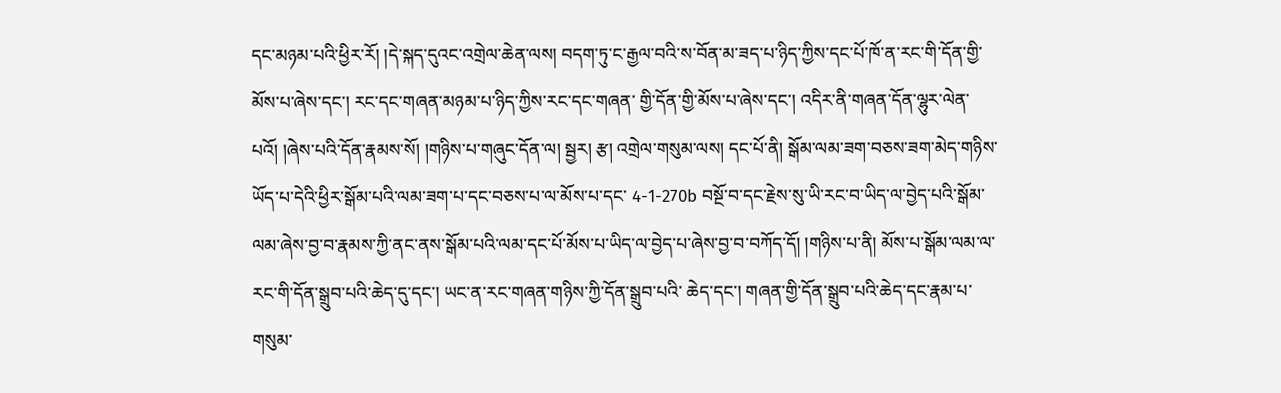དང་མཉམ་པའི་ཕྱིར་རོ། །དེ་སྐད་དུའང་འགྲེལ་ཆེན་ལས། བདག་ཏུ་ང་རྒྱལ་བའི་ས་བོན་མ་ཟད་པ་ཉིད་ཀྱིས་དང་པོ་ཁོ་ན་རང་གི་དོན་གྱི་མོས་པ་ཞེས་དང་། རང་དང་གཞན་མཉམ་པ་ཉིད་ཀྱིས་རང་དང་གཞན་ གྱི་དོན་གྱི་མོས་པ་ཞེས་དང་། འདིར་ནི་གཞན་དོན་ལྷུར་ལེན་པའོ། །ཞེས་པའི་དོན་རྣམས་སོ། །གཉིས་པ་གཞུང་དོན་ལ། སྦྱར། རྩ། འགྲེལ་གསུམ་ལས། དང་པོ་ནི། སྒོམ་ལམ་ཟག་བཅས་ཟག་མེད་གཉིས་ཡོད་པ་དེའི་ཕྱིར་སྒོམ་པའི་ལམ་ཟག་པ་དང་བཅས་པ་ལ་མོས་པ་དང་ 4-1-270b བསྔོ་བ་དང་རྗེས་སུ་ཡི་རང་བ་ཡིད་ལ་བྱེད་པའི་སྒོམ་ལམ་ཞེས་བྱ་བ་རྣམས་ཀྱི་ནང་ནས་སྒོམ་པའི་ལམ་དང་པོ་མོས་པ་ཡིད་ལ་བྱེད་པ་ཞེས་བྱ་བ་བཀོད་དོ། །གཉིས་པ་ནི། མོས་པ་སྒོམ་ལམ་ལ་རང་གི་དོན་སྒྲུབ་པའི་ཆེད་དུ་དང་། ཡང་ན་རང་གཞན་གཉིས་ཀྱི་དོན་སྒྲུབ་པའི་ ཆེད་དང་། གཞན་གྱི་དོན་སྒྲུབ་པའི་ཆེད་དང་རྣམ་པ་གསུམ་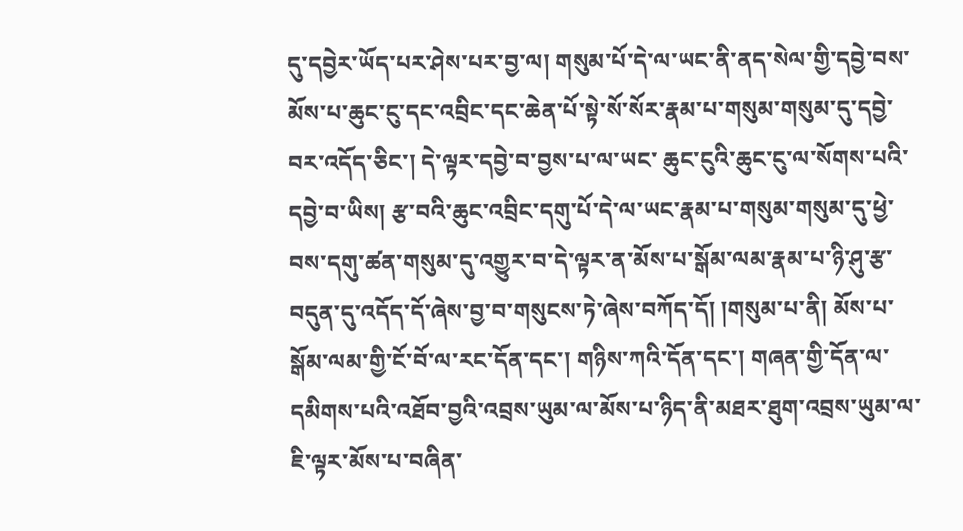དུ་དབྱེར་ཡོད་པར་ཤེས་པར་བྱ་ལ། གསུམ་པོ་དེ་ལ་ཡང་ནི་ནད་སེལ་གྱི་དབྱེ་བས་མོས་པ་ཆུང་ངུ་དང་འབྲིང་དང་ཆེན་པོ་སྟེ་སོ་སོར་རྣམ་པ་གསུམ་གསུམ་དུ་དབྱེ་བར་འདོད་ཅིང་། དེ་ལྟར་དབྱེ་བ་བྱས་པ་ལ་ཡང་ ཆུང་ངུའི་ཆུང་ངུ་ལ་སོགས་པའི་དབྱེ་བ་ཡིས། རྩ་བའི་ཆུང་འབྲིང་དགུ་པོ་དེ་ལ་ཡང་རྣམ་པ་གསུམ་གསུམ་དུ་ཕྱེ་བས་དགུ་ཚན་གསུམ་དུ་འགྱུར་བ་དེ་ལྟར་ན་མོས་པ་སྒོམ་ལམ་རྣམ་པ་ཉི་ཤུ་རྩ་བདུན་དུ་འདོད་དོ་ཞེས་བྱ་བ་གསུངས་ཏེ་ཞེས་བཀོད་དོ། །གསུམ་པ་ནི། མོས་པ་ སྒོམ་ལམ་གྱི་ངོ་བོ་ལ་རང་དོན་དང་། གཉིས་ཀའི་དོན་དང་། གཞན་གྱི་དོན་ལ་དམིགས་པའི་འཐོབ་བྱའི་འབྲས་ཡུམ་ལ་མོས་པ་ཉིད་ནི་མཐར་ཐུག་འབྲས་ཡུམ་ལ་ཇི་ལྟར་མོས་པ་བཞིན་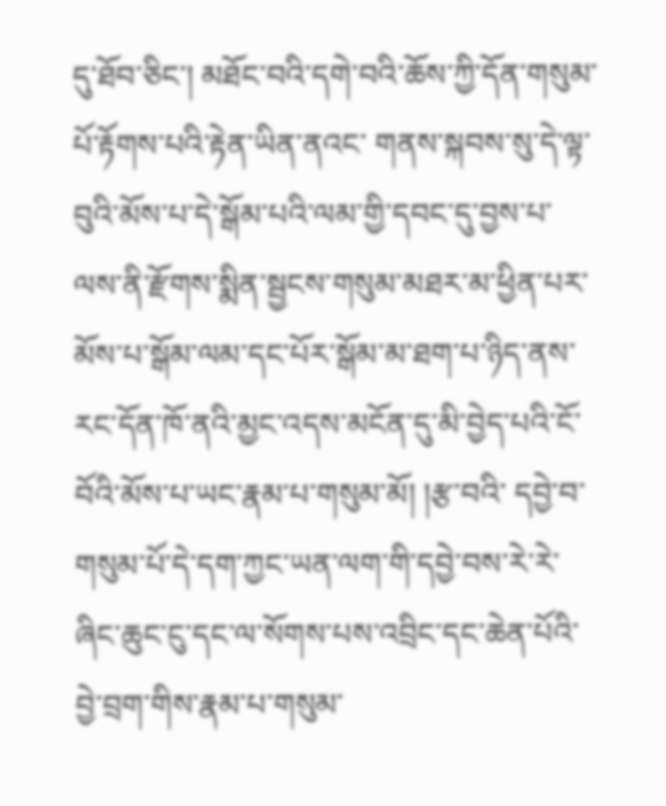དུ་ཐོབ་ཅིང་། མཐོང་བའི་དགེ་བའི་ཆོས་ཀྱི་དོན་གསུམ་པོ་རྟོགས་པའི་རྟེན་ཡིན་ནའང་ གནས་སྐབས་སུ་དེ་ལྟ་བུའི་མོས་པ་དེ་སྒོམ་པའི་ལམ་གྱི་དབང་དུ་བྱས་པ་ལས་ནི་རྫོགས་སྨིན་སྦྱངས་གསུམ་མཐར་མ་ཕྱིན་པར་མོས་པ་སྒོམ་ལམ་དང་པོར་སྒོམ་མ་ཐག་པ་ཉིད་ནས་རང་དོན་ཁོ་ནའི་མྱང་འདས་མངོན་དུ་མི་བྱེད་པའི་ངོ་བོའི་མོས་པ་ཡང་རྣམ་པ་གསུམ་མོ། །རྩ་བའི་ དབྱེ་བ་གསུམ་པོ་དེ་དག་ཀྱང་ཡན་ལག་གི་དབྱེ་བས་རེ་རེ་ཞིང་ཆུང་ངུ་དང་ལ་སོགས་པས་འབྲིང་དང་ཆེན་པོའི་བྱེ་བྲག་གིས་རྣམ་པ་གསུམ་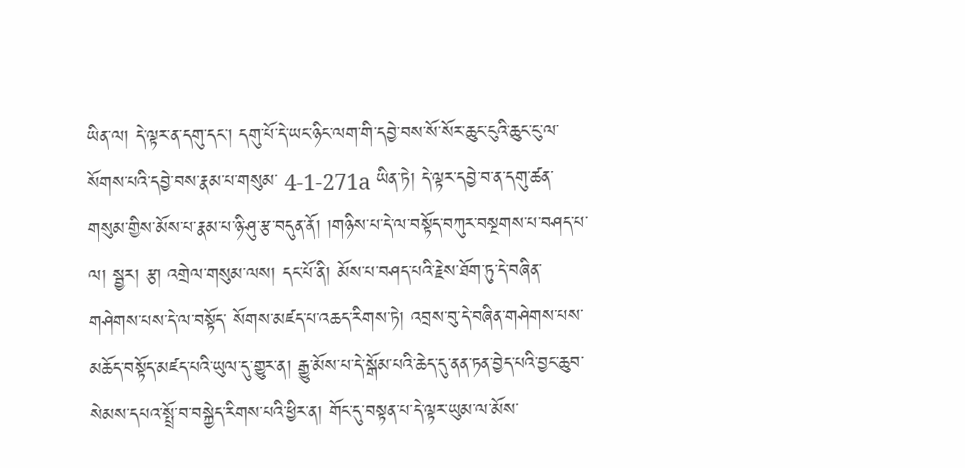ཡིན་ལ། དེ་ལྟར་ན་དགུ་དང་། དགུ་པོ་དེ་ཡང་ཉིང་ལག་གི་དབྱེ་བས་སོ་སོར་ཆུང་ངུའི་ཆུང་ངུ་ལ་སོགས་པའི་དབྱེ་བས་རྣམ་པ་གསུམ་ 4-1-271a ཡིན་ཏེ། དེ་ལྟར་དབྱེ་བ་ན་དགུ་ཚན་གསུམ་གྱིས་མོས་པ་རྣམ་པ་ཉི་ཤུ་རྩ་བདུན་ནོ། །གཉིས་པ་དེ་ལ་བསྟོད་བཀུར་བསྔགས་པ་བཤད་པ་ལ། སྦྱར། རྩ། འགྲེལ་གསུམ་ལས། དང་པོ་ནི། མོས་པ་བཤད་པའི་རྗེས་ཐོག་ཏུ་དེ་བཞིན་གཤེགས་པས་དེ་ལ་བསྟོད་ སོགས་མཛད་པ་འཆད་རིགས་ཏེ། འབྲས་བུ་དེ་བཞིན་གཤེགས་པས་མཆོད་བསྟོད་མཛད་པའི་ཡུལ་དུ་གྱུར་ན། རྒྱུ་མོས་པ་དེ་སྒོམ་པའི་ཆེད་དུ་ནན་ཏན་བྱེད་པའི་བྱང་ཆུབ་སེམས་དཔའ་སྤྲོ་བ་བསྐྱེད་རིགས་པའི་ཕྱིར་ན། གོང་དུ་བསྟན་པ་དེ་ལྟར་ཡུམ་ལ་མོས་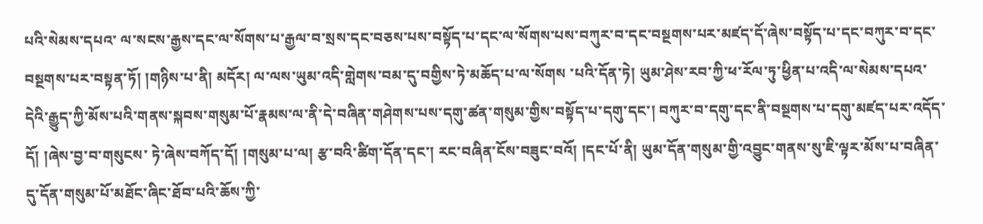པའི་སེམས་དཔའ་ ལ་སངས་རྒྱས་དང་ལ་སོགས་པ་རྒྱལ་བ་སྲས་དང་བཅས་པས་བསྟོད་པ་དང་ལ་སོགས་པས་བཀུར་བ་དང་བསྔགས་པར་མཛད་དོ་ཞེས་བསྟོད་པ་དང་བཀུར་བ་དང་བསྔགས་པར་བསྟན་ཏོ། །གཉིས་པ་ནི། མདོར། ལ་ལས་ཡུམ་འདི་གླེགས་བམ་དུ་བགྱིས་ཏེ་མཆོད་པ་ལ་སོགས ་པའི་དོན་ཏེ། ཡུམ་ཤེས་རབ་ཀྱི་ཕ་རོལ་ཏུ་ཕྱིན་པ་འདི་ལ་སེམས་དཔའ་དེའི་རྒྱུད་ཀྱི་མོས་པའི་གནས་སྐབས་གསུམ་པོ་རྣམས་ལ་ནི་དེ་བཞིན་གཤེགས་པས་དགུ་ཚན་གསུམ་གྱིས་བསྟོད་པ་དགུ་དང་། བཀུར་བ་དགུ་དང་ནི་བསྔགས་པ་དགུ་མཛད་པར་འདོད་དོ། །ཞེས་བྱ་བ་གསུངས་ ཏེ་ཞེས་བཀོད་དོ། །གསུམ་པ་ལ། རྩ་བའི་ཚིག་དོན་དང་། རང་བཞིན་ངོས་བཟུང་བའོ། །དང་པོ་ནི། ཡུམ་དོན་གསུམ་གྱི་འབྱུང་གནས་སུ་ཇི་ལྟར་མོས་པ་བཞིན་དུ་དོན་གསུམ་པོ་མཐོང་ཞིང་ཐོབ་པའི་ཆོས་ཀྱི་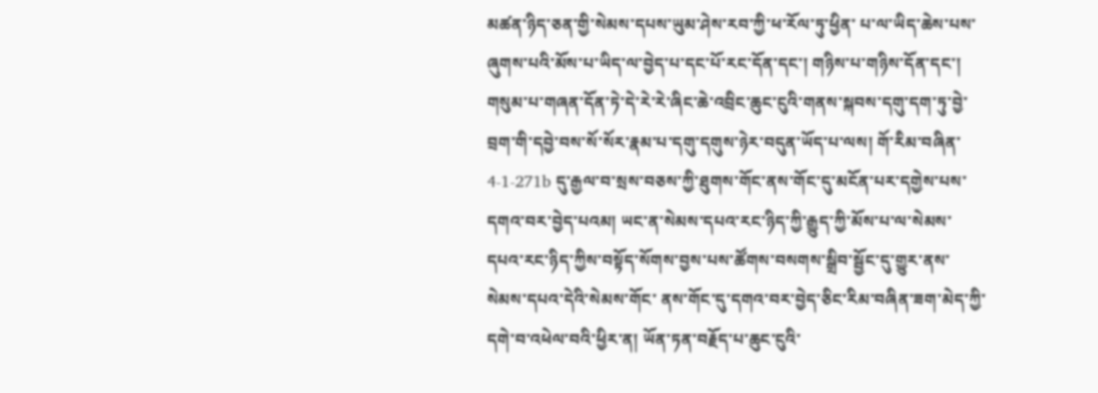མཚན་ཉིད་ཅན་གྱི་སེམས་དཔས་ཡུམ་ཤེས་རབ་ཀྱི་ཕ་རོལ་ཏུ་ཕྱིན་ པ་ལ་ཡིད་ཆེས་པས་ཞུགས་པའི་མོས་པ་ཡིད་ལ་བྱེད་པ་དང་པོ་རང་དོན་དང་། གཉིས་པ་གཉིས་དོན་དང་། གསུམ་པ་གཞན་དོན་ཏེ་དེ་རེ་རེ་ཞིང་ཆེ་འབྲིང་ཆུང་ངུའི་གནས་སྐབས་དགུ་དག་ཏུ་བྱེ་བྲག་གི་དབྱེ་བས་སོ་སོར་རྣམ་པ་དགུ་དགུས་ཉེར་བདུན་ཡོད་པ་ལས། གོ་རིམ་བཞིན་ 4-1-271b དུ་རྒྱལ་བ་སྲས་བཅས་ཀྱི་ཐུགས་གོང་ནས་གོང་དུ་མངོན་པར་དགྱེས་པས་དགའ་བར་བྱེད་པའམ། ཡང་ན་སེམས་དཔའ་རང་ཉིད་ཀྱི་རྒྱུད་ཀྱི་མོས་པ་ལ་སེམས་དཔའ་རང་ཉིད་ཀྱིས་བསྟོད་སོགས་བྱས་པས་ཚོགས་བསགས་སྒྲིབ་སྦྱོང་དུ་གྱུར་ནས་སེམས་དཔའ་དེའི་སེམས་གོང་ ནས་གོང་དུ་དགའ་བར་བྱེད་ཅིང་རིམ་བཞིན་ཟག་མེད་ཀྱི་དགེ་བ་འཕེལ་བའི་ཕྱིར་ན། ཡོན་ཏན་བརྗོད་པ་ཆུང་ངུའི་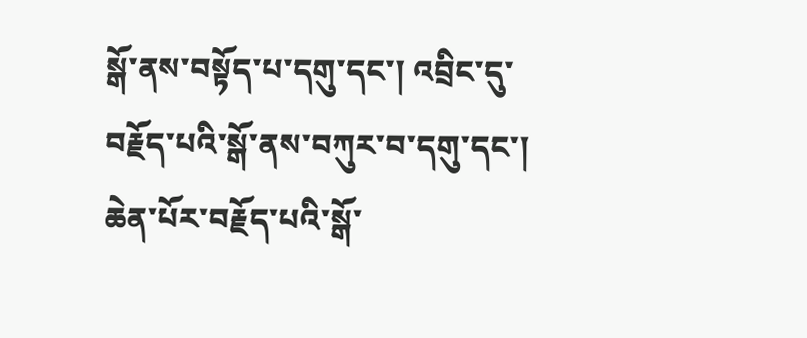སྒོ་ནས་བསྟོད་པ་དགུ་དང་། འབྲིང་དུ་བརྗོད་པའི་སྒོ་ནས་བཀུར་བ་དགུ་དང་། ཆེན་པོར་བརྗོད་པའི་སྒོ་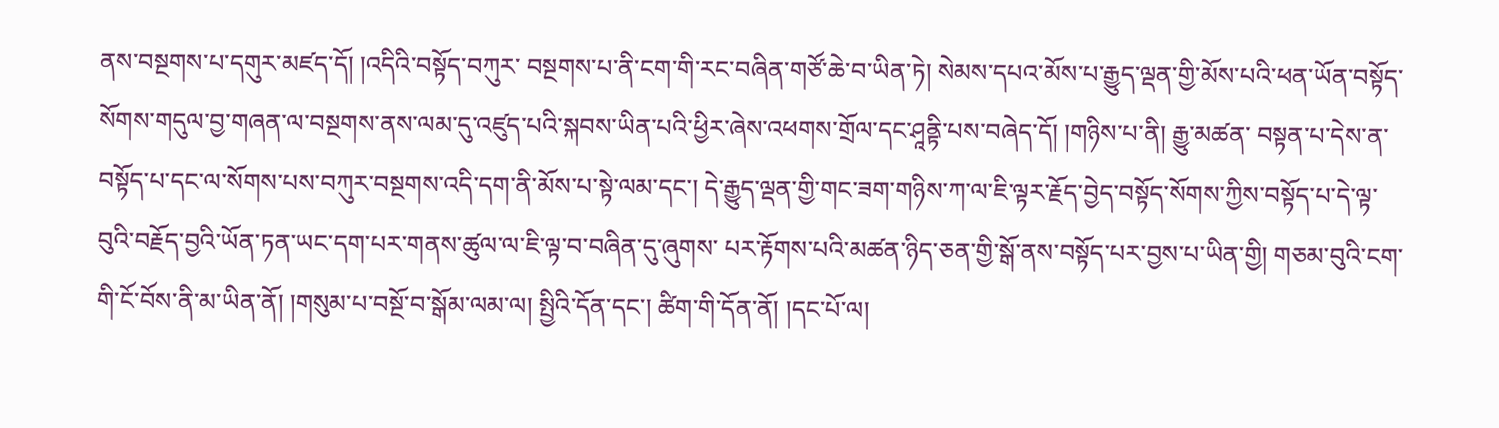ནས་བསྔགས་པ་དགུར་མཛད་དོ། །འདིའི་བསྟོད་བཀུར་ བསྔགས་པ་ནི་ངག་གི་རང་བཞིན་གཙོ་ཆེ་བ་ཡིན་ཏེ། སེམས་དཔའ་མོས་པ་རྒྱུད་ལྡན་གྱི་མོས་པའི་ཕན་ཡོན་བསྟོད་སོགས་གདུལ་བྱ་གཞན་ལ་བསྔགས་ནས་ལམ་དུ་འཛུད་པའི་སྐབས་ཡིན་པའི་ཕྱིར་ཞེས་འཕགས་གྲོལ་དང་ཤཱནྟི་པས་བཞེད་དོ། །གཉིས་པ་ནི། རྒྱུ་མཚན་ བསྟན་པ་དེས་ན་བསྟོད་པ་དང་ལ་སོགས་པས་བཀུར་བསྔགས་འདི་དག་ནི་མོས་པ་སྟེ་ལམ་དང་། དེ་རྒྱུད་ལྡན་གྱི་གང་ཟག་གཉིས་ཀ་ལ་ཇི་ལྟར་རྗོད་བྱེད་བསྟོད་སོགས་ཀྱིས་བསྟོད་པ་དེ་ལྟ་བུའི་བརྗོད་བྱའི་ཡོན་ཏན་ཡང་དག་པར་གནས་ཚུལ་ལ་ཇི་ལྟ་བ་བཞིན་དུ་ཞུགས་ པར་རྟོགས་པའི་མཚན་ཉིད་ཅན་གྱི་སྒོ་ནས་བསྟོད་པར་བྱས་པ་ཡིན་གྱི། གཅམ་བུའི་ངག་གི་ངོ་བོས་ནི་མ་ཡིན་ནོ། །གསུམ་པ་བསྔོ་བ་སྒོམ་ལམ་ལ། སྤྱིའི་དོན་དང་། ཚིག་གི་དོན་ནོ། །དང་པོ་ལ།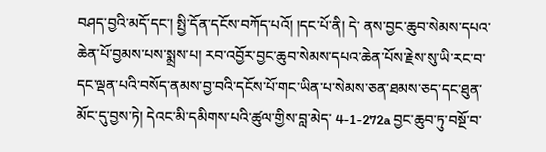བཤད་བྱའི་མདོ་དང་། སྤྱི་དོན་དངོས་བཀོད་པའོ། །དང་པོ་ནི། དེ་ ནས་བྱང་ཆུབ་སེམས་དཔའ་ཆེན་པོ་བྱམས་པས་སྨྲས་པ། རབ་འབྱོར་བྱང་ཆུབ་སེམས་དཔའ་ཆེན་པོས་རྗེས་སུ་ཡི་རང་བ་དང་ལྡན་པའི་བསོད་ནམས་བྱ་བའི་དངོས་པོ་གང་ཡིན་པ་སེམས་ཅན་ཐམས་ཅད་དང་ཐུན་མོང་དུ་བྱས་ཏེ། དེའང་མི་དམིགས་པའི་ཚུལ་གྱིས་བླ་མེད་ 4-1-272a བྱང་ཆུབ་ཏུ་བསྔོ་བ་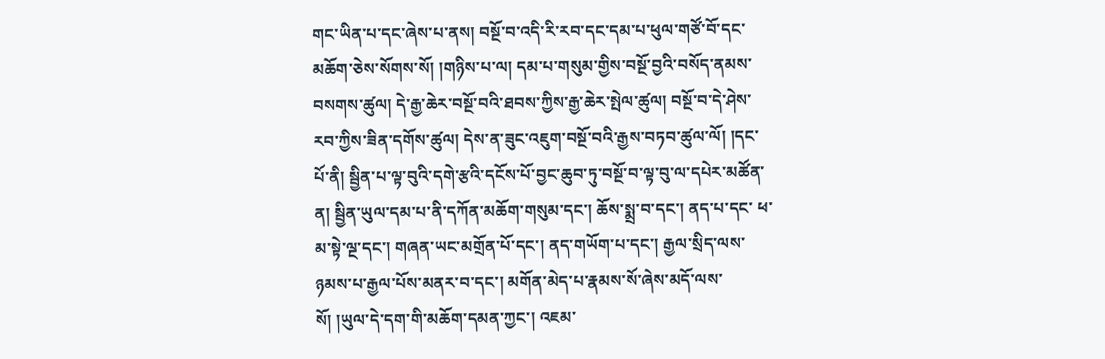གང་ཡིན་པ་དང་ཞེས་པ་ནས། བསྔོ་བ་འདི་རི་རབ་དང་དམ་པ་ཕུལ་གཙོ་བོ་དང་མཆོག་ཅེས་སོགས་སོ། །གཉིས་པ་ལ། དམ་པ་གསུམ་གྱིས་བསྔོ་བྱའི་བསོད་ནམས་བསགས་ཚུལ། དེ་རྒྱ་ཆེར་བསྔོ་བའི་ཐབས་ཀྱིས་རྒྱ་ཆེར་སྤེལ་ཚུལ། བསྔོ་བ་དེ་ཤེས་རབ་ཀྱིས་ཟིན་དགོས་ཚུལ། དེས་ན་ཟུང་འཇུག་བསྔོ་བའི་རྒྱས་བཏབ་ཚུལ་ལོ། །དང་པོ་ནི། སྦྱིན་པ་ལྟ་བུའི་དགེ་རྩའི་དངོས་པོ་བྱང་ཆུབ་ཏུ་བསྔོ་བ་ལྟ་བུ་ལ་དཔེར་མཚོན་ན། སྦྱིན་ཡུལ་དམ་པ་ནི་དཀོན་མཆོག་གསུམ་དང་། ཆོས་སྨྲ་བ་དང་། ནད་པ་དང་ ཕ་མ་སྟེ་ལྔ་དང་། གཞན་ཡང་མགྲོན་པོ་དང་། ནད་གཡོག་པ་དང་། རྒྱལ་སྲིད་ལས་ཉམས་པ་རྒྱལ་པོས་མནར་བ་དང་། མགོན་མེད་པ་རྣམས་སོ་ཞེས་མདོ་ལས་སོ། །ཡུལ་དེ་དག་གི་མཆོག་དམན་ཀྱང་། འཇམ་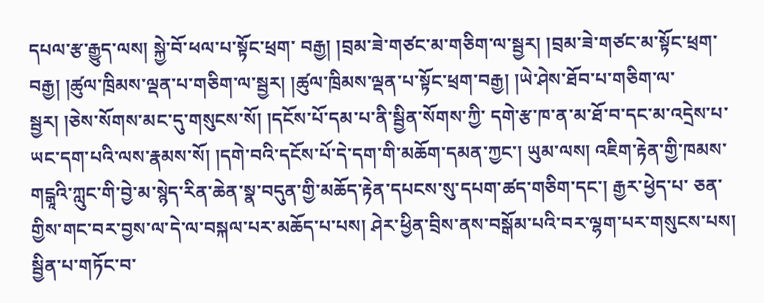དཔལ་རྩ་རྒྱུད་ལས། སྐྱེ་བོ་ཕལ་པ་སྟོང་ཕྲག་ བརྒྱ། །བྲམ་ཟེ་གཙང་མ་གཅིག་ལ་སྦྱར། །བྲམ་ཟེ་གཙང་མ་སྟོང་ཕྲག་བརྒྱ། །ཚུལ་ཁྲིམས་ལྡན་པ་གཅིག་ལ་སྦྱར། །ཚུལ་ཁྲིམས་ལྡན་པ་སྟོང་ཕྲག་བརྒྱ། །ཡེ་ཤེས་ཐོབ་པ་གཅིག་ལ་སྦྱར། །ཅེས་སོགས་མང་དུ་གསུངས་སོ། །དངོས་པོ་དམ་པ་ནི་སྦྱིན་སོགས་ཀྱི་ དགེ་རྩ་ཁ་ན་མ་ཐོ་བ་དང་མ་འདྲེས་པ་ཡང་དག་པའི་ལས་རྣམས་སོ། །དགེ་བའི་དངོས་པོ་དེ་དག་གི་མཆོག་དམན་ཀྱང་། ཡུམ་ལས། འཇིག་རྟེན་གྱི་ཁམས་གངྒཱའི་ཀླུང་གི་བྱེ་མ་སྙེད་རིན་ཆེན་སྣ་བདུན་གྱི་མཆོད་རྟེན་དཔངས་སུ་དཔག་ཚད་གཅིག་དང་། རྒྱར་ཕྱེད་པ་ ཅན་གྱིས་གང་བར་བྱས་ལ་དེ་ལ་བསྐལ་པར་མཆོད་པ་པས། ཤེར་ཕྱིན་བྲིས་ནས་བསྒོམ་པའི་བར་ལྷག་པར་གསུངས་པས། སྦྱིན་པ་གཏོང་བ་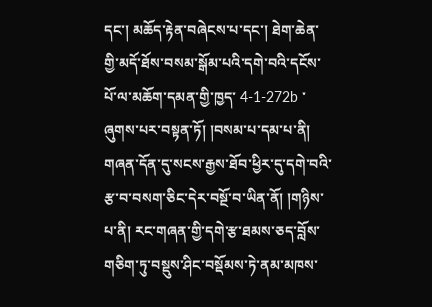དང་། མཆོད་རྟེན་བཞེངས་པ་དང་། ཐེག་ཆེན་གྱི་མདོ་ཐོས་བསམ་སྒོམ་པའི་དགེ་བའི་དངོས་པོ་ལ་མཆོག་དམན་གྱི་ཁྱད་ 4-1-272b ་ཞུགས་པར་བསྟན་ཏོ། །བསམ་པ་དམ་པ་ནི། གཞན་དོན་དུ་སངས་རྒྱས་ཐོབ་ཕྱིར་དུ་དགེ་བའི་རྩ་བ་བསག་ཅིང་དེར་བསྔོ་བ་ཡིན་ནོ། །གཉིས་པ་ནི། རང་གཞན་གྱི་དགེ་རྩ་ཐམས་ཅད་བློས་གཅིག་ཏུ་བསྡུས་ཤིང་བསྡོམས་ཏེ་ནམ་མཁས་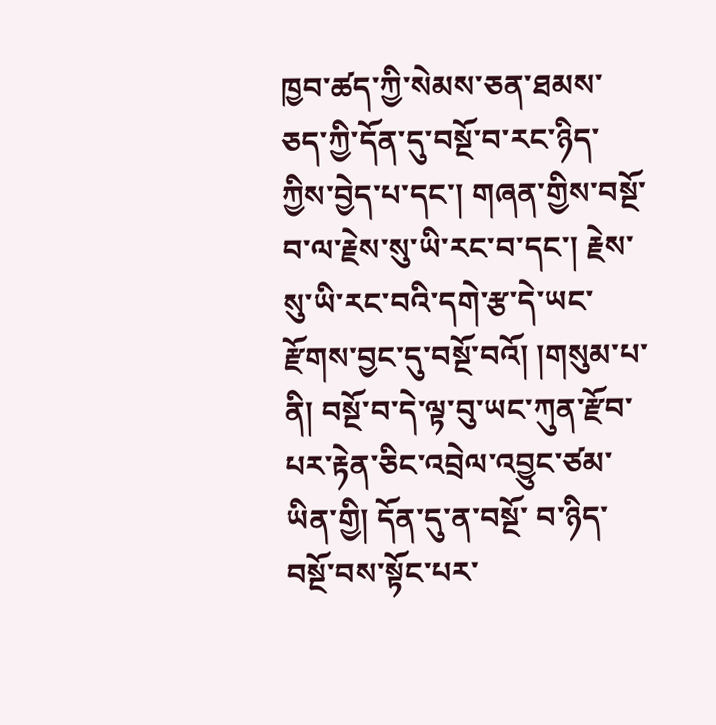ཁྱབ་ཚད་ཀྱི་སེམས་ཅན་ཐམས་ ཅད་ཀྱི་དོན་དུ་བསྔོ་བ་རང་ཉིད་ཀྱིས་བྱེད་པ་དང་། གཞན་གྱིས་བསྔོ་བ་ལ་རྗེས་སུ་ཡི་རང་བ་དང་། རྗེས་སུ་ཡི་རང་བའི་དགེ་རྩ་དེ་ཡང་རྫོགས་བྱང་དུ་བསྔོ་བའོ། །གསུམ་པ་ནི། བསྔོ་བ་དེ་ལྟ་བུ་ཡང་ཀུན་རྫོབ་པར་རྟེན་ཅིང་འབྲེལ་འབྱུང་ཙམ་ཡིན་གྱི། དོན་དུ་ན་བསྔོ་ བ་ཉིད་བསྔོ་བས་སྟོང་པར་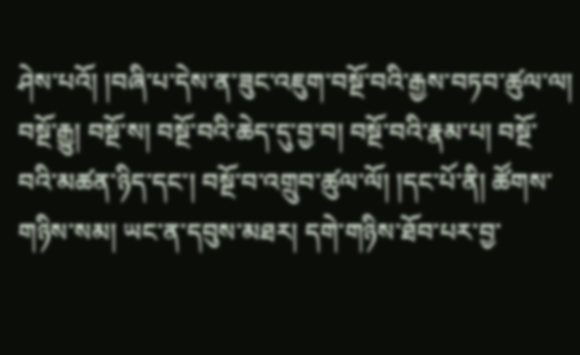ཤེས་པའོ། །བཞི་པ་དེས་ན་ཟུང་འཇུག་བསྔོ་བའི་རྒྱས་བཏབ་ཚུལ་ལ། བསྔོ་རྒྱུ། བསྔོ་ས། བསྔོ་བའི་ཆེད་དུ་བྱ་བ། བསྔོ་བའི་རྣམ་པ། བསྔོ་བའི་མཚན་ཉིད་དང་། བསྔོ་བ་འགྲུབ་ཚུལ་ལོ། །དང་པོ་ནི། ཚོགས་གཉིས་སམ། ཡང་ན་དབུས་མཐར། དགེ་གཉིས་ཐོབ་པར་བྱ་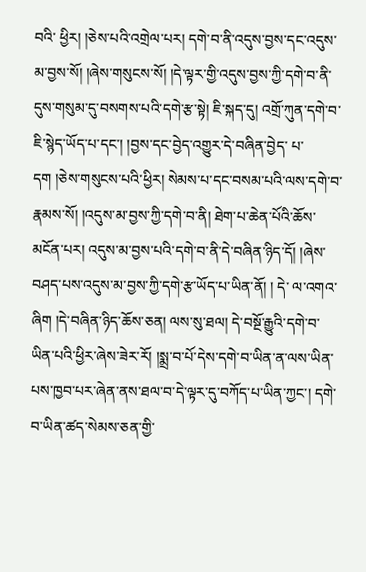བའི་ ཕྱིར། །ཅེས་པའི་འགྲེལ་པར། དགེ་བ་ནི་འདུས་བྱས་དང་འདུས་མ་བྱས་སོ། །ཞེས་གསུངས་སོ། །དེ་ལྟར་གྱི་འདུས་བྱས་ཀྱི་དགེ་བ་ནི་དུས་གསུམ་དུ་བསགས་པའི་དགེ་རྩ་སྟེ། ཇི་སྐད་དུ། འགྲོ་ཀུན་དགེ་བ་ཇི་སྙེད་ཡོད་པ་དང་། །བྱས་དང་བྱེད་འགྱུར་དེ་བཞིན་བྱེད་ པ་དག །ཅེས་གསུངས་པའི་ཕྱིར། སེམས་པ་དང་བསམ་པའི་ལས་དགེ་བ་རྣམས་སོ། །འདུས་མ་བྱས་ཀྱི་དགེ་བ་ནི། ཐེག་པ་ཆེན་པོའི་ཆོས་མངོན་པར། འདུས་མ་བྱས་པའི་དགེ་བ་ནི་དེ་བཞིན་ཉིད་དོ། །ཞེས་བཤད་པས་འདུས་མ་བྱས་ཀྱི་དགེ་རྩ་ཡོད་པ་ཡིན་ནོ། ། དེ་ ལ་འགའ་ཞིག །དེ་བཞིན་ཉིད་ཆོས་ཅན། ལས་སུ་ཐལ། དེ་བསྔོ་རྒྱུའི་དགེ་བ་ཡིན་པའི་ཕྱིར་ཞེས་ཟེར་རོ། །སྨྲ་བ་པོ་དེས་དགེ་བ་ཡིན་ན་ལས་ཡིན་པས་ཁྱབ་པར་ཞེན་ནས་ཐལ་བ་དེ་ལྟར་དུ་བཀོད་པ་ཡིན་ཀྱང་། དགེ་བ་ཡིན་ཚད་སེམས་ཅན་གྱི་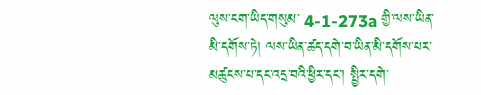ལུས་ངག་ཡིད་གསུམ་ 4-1-273a གྱི་ལས་ཡིན་མི་དགོས་ཏེ། ལས་ཡིན་ཚད་དགེ་བ་ཡིན་མི་དགོས་པར་མཚུངས་པ་དང་འདྲ་བའི་ཕྱིར་དང་། སྤྱིར་དགེ་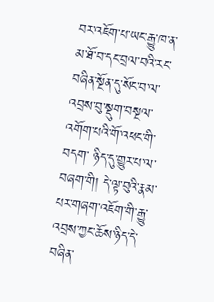བར་འཇོག་པ་ཡང་རྒྱུ་ཁ་ན་མ་ཐོ་བ་དང་བྲལ་བའི་རང་བཞིན་སྔོན་དུ་སོང་བ་ལ་འབྲས་བུ་སྡུག་བསྔལ་འགོག་པའི་གོ་འཕང་གི་བདག་ ཉིད་དུ་གྱུར་པ་ལ་བཞག་གི། དེ་ལྟ་བུའི་རྣམ་པར་གཞག་འཇོག་གི་རྒྱུ་འབྲས་ཀྱང་ཆོས་ཉིད་དེ་བཞིན་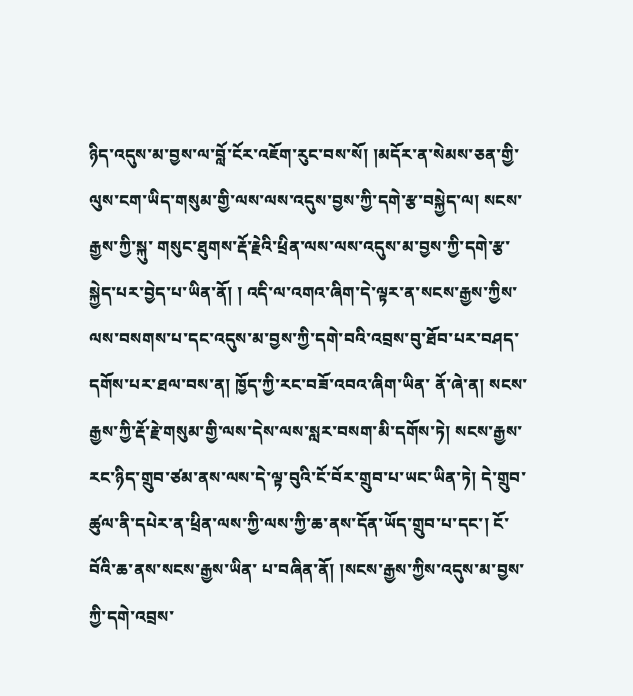ཉིད་འདུས་མ་བྱས་ལ་བློ་ངོར་འཇོག་རུང་བས་སོ། །མདོར་ན་སེམས་ཅན་གྱི་ལུས་ངག་ཡིད་གསུམ་གྱི་ལས་ལས་འདུས་བྱས་ཀྱི་དགེ་རྩ་བསྐྱེད་ལ། སངས་རྒྱས་ཀྱི་སྐུ་ གསུང་ཐུགས་རྡོ་རྗེའི་ཕྲིན་ལས་ལས་འདུས་མ་བྱས་ཀྱི་དགེ་རྩ་སྐྱེད་པར་བྱེད་པ་ཡིན་ནོ། ། འདི་ལ་འགའ་ཞིག་དེ་ལྟར་ན་སངས་རྒྱས་ཀྱིས་ལས་བསགས་པ་དང་འདུས་མ་བྱས་ཀྱི་དགེ་བའི་འབྲས་བུ་ཐོབ་པར་བཤད་དགོས་པར་ཐལ་བས་ན། ཁྱོད་ཀྱི་རང་བཟོ་འབའ་ཞིག་ཡིན་ ནོ་ཞེ་ན། སངས་རྒྱས་ཀྱི་རྡོ་རྗེ་གསུམ་གྱི་ལས་དེས་ལས་སླར་བསག་མི་དགོས་ཏེ། སངས་རྒྱས་རང་ཉིད་གྲུབ་ཙམ་ནས་ལས་དེ་ལྟ་བུའི་ངོ་བོར་གྲུབ་པ་ཡང་ཡིན་ཏེ། དེ་གྲུབ་ཚུལ་ནི་དཔེར་ན་ཕྲིན་ལས་ཀྱི་ལས་ཀྱི་ཆ་ནས་དོན་ཡོད་གྲུབ་པ་དང་། ངོ་བོའི་ཆ་ནས་སངས་རྒྱས་ཡིན་ པ་བཞིན་ནོ། །སངས་རྒྱས་ཀྱིས་འདུས་མ་བྱས་ཀྱི་དགེ་འབྲས་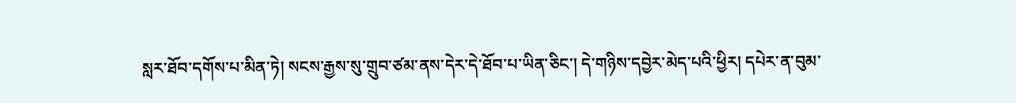སླར་ཐོབ་དགོས་པ་མིན་ཏེ། སངས་རྒྱས་སུ་གྲུབ་ཙམ་ནས་དེར་དེ་ཐོབ་པ་ཡིན་ཅིང་། དེ་གཉིས་དབྱེར་མེད་པའི་ཕྱིར། དཔེར་ན་བུམ་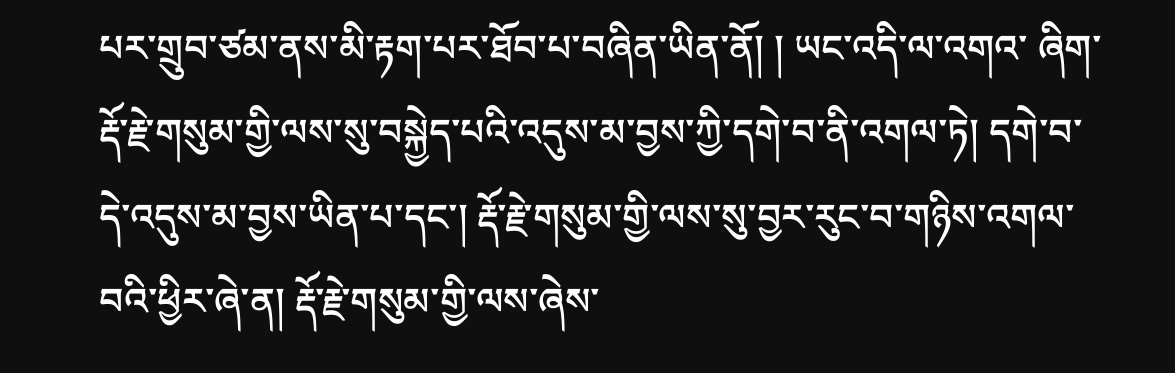པར་གྲུབ་ཙམ་ནས་མི་རྟག་པར་ཐོབ་པ་བཞིན་ཡིན་ནོ། ། ཡང་འདི་ལ་འགའ་ ཞིག་རྡོ་རྗེ་གསུམ་གྱི་ལས་སུ་བསྐྱེད་པའི་འདུས་མ་བྱས་ཀྱི་དགེ་བ་ནི་འགལ་ཏེ། དགེ་བ་དེ་འདུས་མ་བྱས་ཡིན་པ་དང་། རྡོ་རྗེ་གསུམ་གྱི་ལས་སུ་བྱར་རུང་བ་གཉིས་འགལ་བའི་ཕྱིར་ཞེ་ན། རྡོ་རྗེ་གསུམ་གྱི་ལས་ཞེས་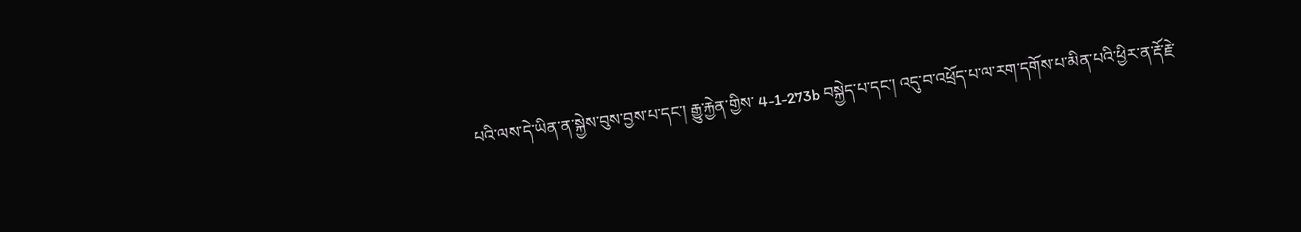པའི་ལས་དེ་ཡིན་ན་སྐྱེས་བུས་བྱས་པ་དང་། རྒྱུ་རྐྱེན་གྱིས་ 4-1-273b བསྐྱེད་པ་དང་། འདུ་བ་འཕྲོད་པ་ལ་རག་དགོས་པ་མིན་པའི་ཕྱིར་ན་རྡོ་རྗེ་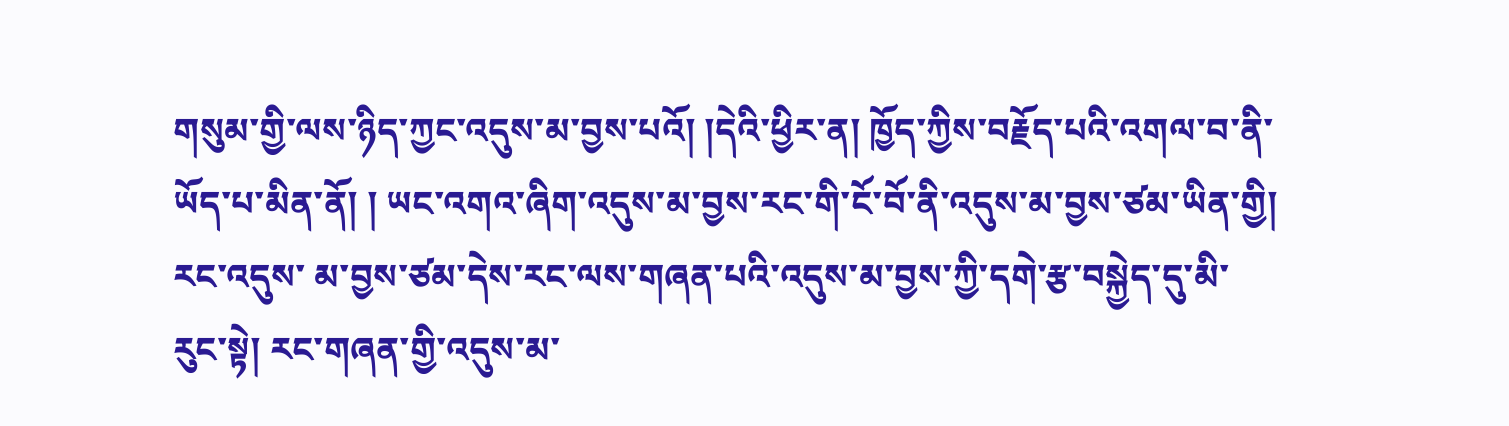གསུམ་གྱི་ལས་ཉིད་ཀྱང་འདུས་མ་བྱས་པའོ། །དེའི་ཕྱིར་ན། ཁྱོད་ཀྱིས་བརྗོད་པའི་འགལ་བ་ནི་ཡོད་པ་མིན་ནོ། ། ཡང་འགའ་ཞིག་འདུས་མ་བྱས་རང་གི་ངོ་བོ་ནི་འདུས་མ་བྱས་ཙམ་ཡིན་གྱི། རང་འདུས་ མ་བྱས་ཙམ་དེས་རང་ལས་གཞན་པའི་འདུས་མ་བྱས་ཀྱི་དགེ་རྩ་བསྐྱེད་དུ་མི་རུང་སྟེ། རང་གཞན་གྱི་འདུས་མ་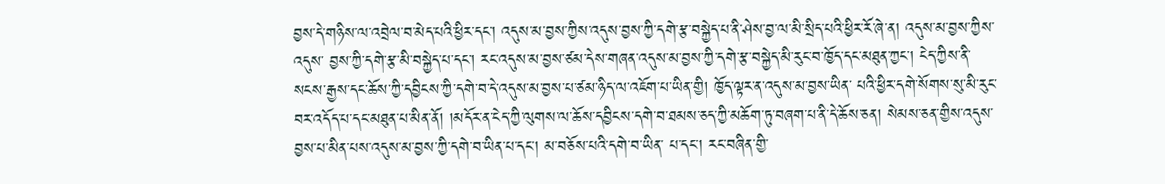བྱས་དེ་གཉིས་ལ་འབྲེལ་བ་མེད་པའི་ཕྱིར་དང་། འདུས་མ་བྱས་ཀྱིས་འདུས་བྱས་ཀྱི་དགེ་རྩ་བསྐྱེད་པ་ནི་ཤེས་བྱ་ལ་མི་སྲིད་པའི་ཕྱིར་རོ་ཞེ་ན། འདུས་མ་བྱས་ཀྱིས་འདུས་ བྱས་ཀྱི་དགེ་རྩ་མི་བསྐྱེད་པ་དང་། རང་འདུས་མ་བྱས་ཙམ་དེས་གཞན་འདུས་མ་བྱས་ཀྱི་དགེ་རྩ་བསྐྱེད་མི་རུང་བ་ཁྱོད་དང་མཐུན་ཀྱང་། ངེད་ཀྱིས་ནི་སངས་རྒྱས་དང་ཆོས་ཀྱི་དབྱིངས་ཀྱི་དགེ་བ་དེ་འདུས་མ་བྱས་པ་ཙམ་ཉིད་ལ་འཇོག་པ་ཡིན་གྱི། ཁྱོད་ལྟར་ན་འདུས་མ་བྱས་ཡིན་ པའི་ཕྱིར་དགེ་སོགས་སུ་མི་རུང་བར་འདོད་པ་དང་མཐུན་པ་མིན་ནོ། །མདོར་ན་ངེད་ཀྱི་ལུགས་ལ་ཆོས་དབྱིངས་དགེ་བ་ཐམས་ཅད་ཀྱི་མཆོག་ཏུ་བཞག་པ་ནི་དེ་ཆོས་ཅན། སེམས་ཅན་གྱིས་འདུས་བྱས་པ་མིན་པས་འདུས་མ་བྱས་ཀྱི་དགེ་བ་ཡིན་པ་དང་། མ་བཅོས་པའི་དགེ་བ་ཡིན་ པ་དང་། རང་བཞིན་གྱི་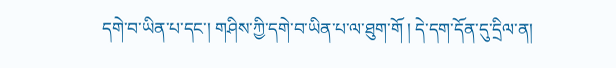དགེ་བ་ཡིན་པ་དང་། གཤིས་ཀྱི་དགེ་བ་ཡིན་པ་ལ་ཐུག་གོ ། དེ་དག་དོན་དུ་དྲིལ་ན།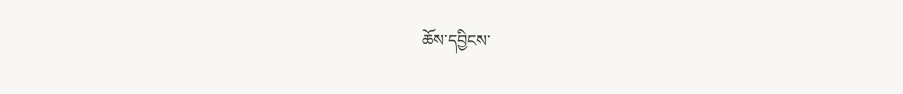ཆོས་དབྱིངས་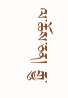ལ་ཆོས་ཅན། རྒྱུ་